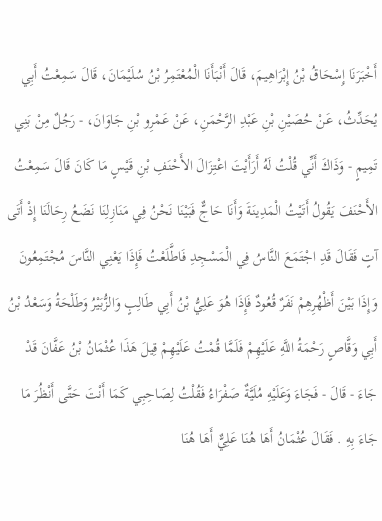أَخْبَرَنَا إِسْحَاقُ بْنُ إِبْرَاهِيمَ، قَالَ أَنْبَأَنَا الْمُعْتَمِرُ بْنُ سُلَيْمَانَ، قَالَ سَمِعْتُ أَبِي يُحَدِّثُ، عَنْ حُصَيْنِ بْنِ عَبْدِ الرَّحْمَنِ، عَنْ عَمْرِو بْنِ جَاوَانَ، - رَجُلٌ مِنْ بَنِي تَمِيمٍ - وَذَاكَ أَنِّي قُلْتُ لَهُ أَرَأَيْتَ اعْتِزَالَ الأَحْنَفِ بْنِ قَيْسٍ مَا كَانَ قَالَ سَمِعْتُ الأَحْنَفَ يَقُولُ أَتَيْتُ الْمَدِينَةَ وَأَنَا حَاجٌّ فَبَيْنَا نَحْنُ فِي مَنَازِلِنَا نَضَعُ رِحَالَنَا إِذْ أَتَى آتٍ فَقَالَ قَدِ اجْتَمَعَ النَّاسُ فِي الْمَسْجِدِ فَاطَّلَعْتُ فَإِذَا يَعْنِي النَّاسَ مُجْتَمِعُونَ وَإِذَا بَيْنَ أَظْهُرِهِمْ نَفَرٌ قُعُودٌ فَإِذَا هُوَ عَلِيُّ بْنُ أَبِي طَالِبٍ وَالزُّبَيْرُ وَطَلْحَةُ وَسَعْدُ بْنُ أَبِي وَقَّاصٍ رَحْمَةُ اللَّهِ عَلَيْهِمْ فَلَمَّا قُمْتُ عَلَيْهِمْ قِيلَ هَذَا عُثْمَانُ بْنُ عَفَّانَ قَدْ جَاءَ - قَالَ - فَجَاءَ وَعَلَيْهِ مُلَيَّةٌ صَفْرَاءُ فَقُلْتُ لِصَاحِبِي كَمَا أَنْتَ حَتَّى أَنْظُرَ مَا جَاءَ بِهِ . فَقَالَ عُثْمَانُ أَهَا هُنَا عَلِيٌّ أَهَا هُنَا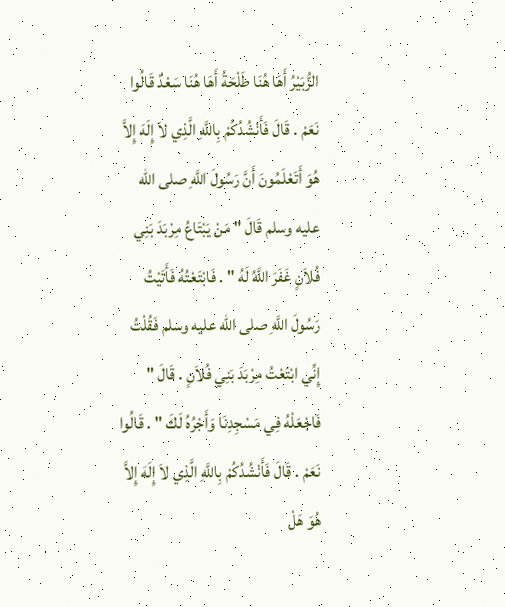الزُّبَيْرُ أَهَا هُنَا طَلْحَةُ أَهَا هُنَا سَعْدٌ قَالُوا نَعَمْ . قَالَ فَأَنْشُدُكُمْ بِاللَّهِ الَّذِي لاَ إِلَهَ إِلاَّ هُوَ أَتَعْلَمُونَ أَنَّ رَسُولَ اللَّهِ صلى الله عليه وسلم قَالَ " مَنْ يَبْتَاعُ مِرْبَدَ بَنِي فُلاَنٍ غَفَرَ اللَّهُ لَهُ " . فَابْتَعْتُهُ فَأَتَيْتُ رَسُولَ اللَّهِ صلى الله عليه وسلم فَقُلْتُ إِنِّي ابْتَعْتُ مِرْبَدَ بَنِي فُلاَنٍ . قَالَ " فَاجْعَلْهُ فِي مَسْجِدِنَا وَأَجْرُهُ لَكَ " . قَالُوا نَعَمْ . قَالَ فَأَنْشُدُكُمْ بِاللَّهِ الَّذِي لاَ إِلَهَ إِلاَّ هُوَ هَلْ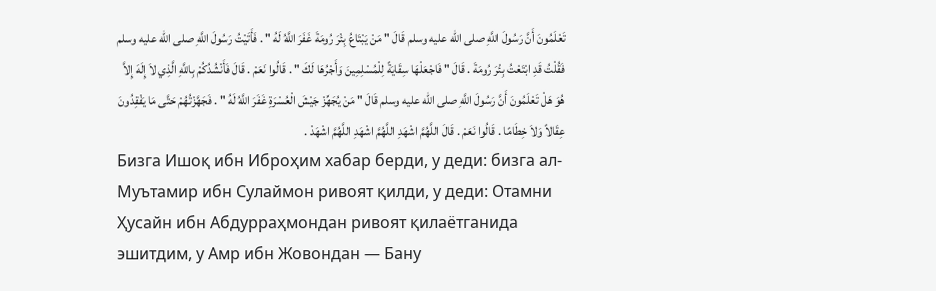تَعْلَمُونَ أَنَّ رَسُولَ اللَّهِ صلى الله عليه وسلم قَالَ " مَنْ يَبْتَاعُ بِئْرَ رُومَةَ غَفَرَ اللَّهُ لَهُ " . فَأَتَيْتُ رَسُولَ اللَّهِ صلى الله عليه وسلم فَقُلْتُ قَدِ ابْتَعْتُ بِئْرَ رُومَةَ . قَالَ " فَاجْعَلْهَا سِقَايَةً لِلْمُسْلِمِينَ وَأَجْرُهَا لَكَ " . قَالُوا نَعَمْ . قَالَ فَأَنْشُدُكُمْ بِاللَّهِ الَّذِي لاَ إِلَهَ إِلاَّ هُوَ هَلْ تَعْلَمُونَ أَنَّ رَسُولَ اللَّهِ صلى الله عليه وسلم قَالَ " مَنْ يُجَهِّزْ جَيْشَ الْعُسْرَةِ غَفَرَ اللَّهُ لَهُ " . فَجَهَّزْتُهُمْ حَتَّى مَا يَفْقِدُونَ عِقَالاً وَلاَ خِطَامًا . قَالُوا نَعَمْ . قَالَ اللَّهُمَّ اشْهَدِ اللَّهُمَّ اشْهَدِ اللَّهُمَّ اشْهَدْ .
Бизга Ишоқ ибн Иброҳим хабар берди, у деди: бизга ал-Муътамир ибн Сулаймон ривоят қилди, у деди: Отамни Ҳусайн ибн Абдурраҳмондан ривоят қилаётганида эшитдим, у Амр ибн Жовондан — Бану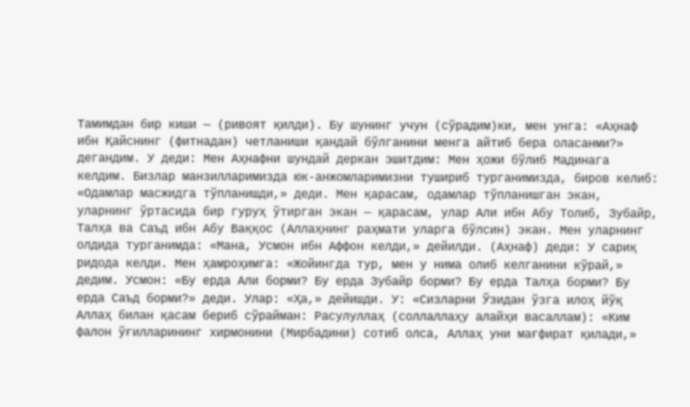Тамимдан бир киши — (ривоят қилди). Бу шунинг учун (сўрадим)ки, мен унга: «Аҳнаф ибн Қайснинг (фитнадан) четланиши қандай бўлганини менга айтиб бера оласанми?» дегандим. У деди: Мен Аҳнафни шундай деркан эшитдим: Мен ҳожи бўлиб Мадинага келдим. Бизлар манзилларимизда юк-анжомларимизни тушириб турганимизда, биров келиб: «Одамлар масжидга тўпланишди,» деди. Мен қарасам, одамлар тўпланишган экан, уларнинг ўртасида бир гуруҳ ўтирган экан — қарасам, улар Али ибн Абу Толиб, Зубайр, Талҳа ва Саъд ибн Абу Ваққос (Аллаҳнинг раҳмати уларга бўлсин) экан. Мен уларнинг олдида турганимда: «Мана, Усмон ибн Аффон келди,» дейилди. (Аҳнаф) деди: У сариқ ридода келди. Мен ҳамроҳимга: «Жойингда тур, мен у нима олиб келганини кўрай,» дедим. Усмон: «Бу ерда Али борми? Бу ерда Зубайр борми? Бу ерда Талҳа борми? Бу ерда Саъд борми?» деди. Улар: «Ҳа,» дейишди. У: «Сизларни Ўзидан ўзга илоҳ йўқ Аллаҳ билан қасам бериб сўрайман: Расулуллаҳ (соллаллаҳу алайҳи васаллам): «Ким фалон ўғилларининг хирмонини (Мирбадини) сотиб олса, Аллаҳ уни мағфират қилади,»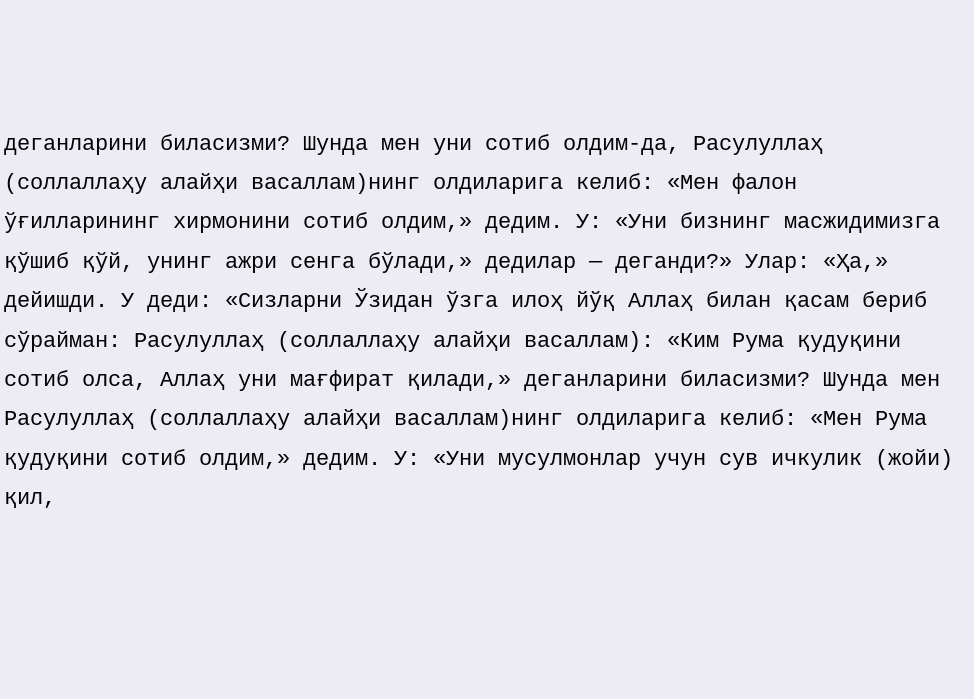деганларини биласизми? Шунда мен уни сотиб олдим-да, Расулуллаҳ (соллаллаҳу алайҳи васаллам)нинг олдиларига келиб: «Мен фалон ўғилларининг хирмонини сотиб олдим,» дедим. У: «Уни бизнинг масжидимизга қўшиб қўй, унинг ажри сенга бўлади,» дедилар — деганди?» Улар: «Ҳа,» дейишди. У деди: «Сизларни Ўзидан ўзга илоҳ йўқ Аллаҳ билан қасам бериб сўрайман: Расулуллаҳ (соллаллаҳу алайҳи васаллам): «Ким Рума қудуқини сотиб олса, Аллаҳ уни мағфират қилади,» деганларини биласизми? Шунда мен Расулуллаҳ (соллаллаҳу алайҳи васаллам)нинг олдиларига келиб: «Мен Рума қудуқини сотиб олдим,» дедим. У: «Уни мусулмонлар учун сув ичкулик (жойи) қил,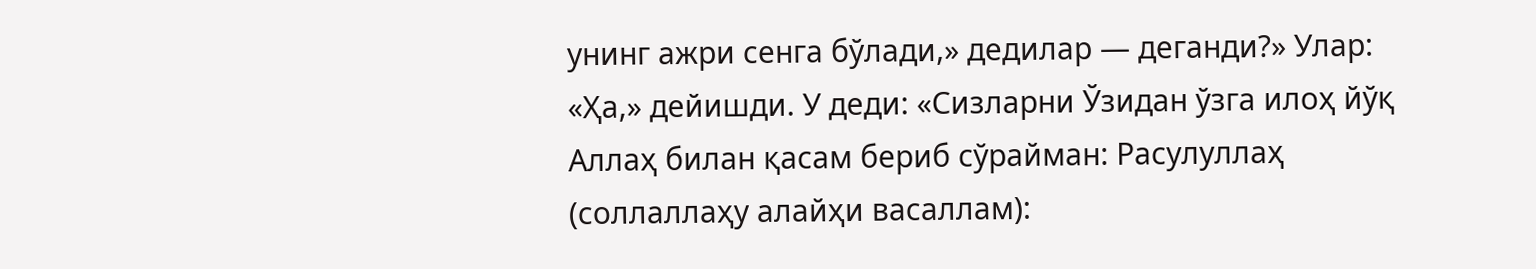унинг ажри сенга бўлади,» дедилар — деганди?» Улар: «Ҳа,» дейишди. У деди: «Сизларни Ўзидан ўзга илоҳ йўқ Аллаҳ билан қасам бериб сўрайман: Расулуллаҳ (соллаллаҳу алайҳи васаллам):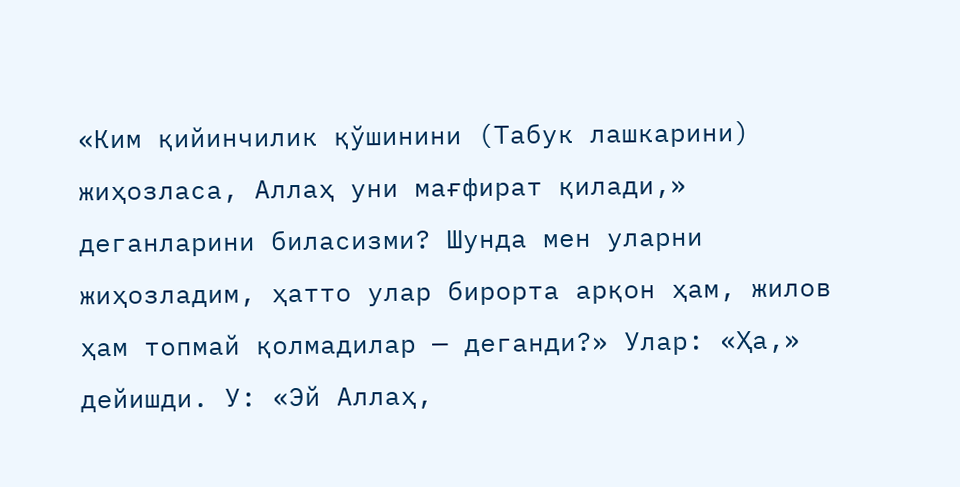«Ким қийинчилик қўшинини (Табук лашкарини) жиҳозласа, Аллаҳ уни мағфират қилади,» деганларини биласизми? Шунда мен уларни жиҳозладим, ҳатто улар бирорта арқон ҳам, жилов ҳам топмай қолмадилар — деганди?» Улар: «Ҳа,» дейишди. У: «Эй Аллаҳ,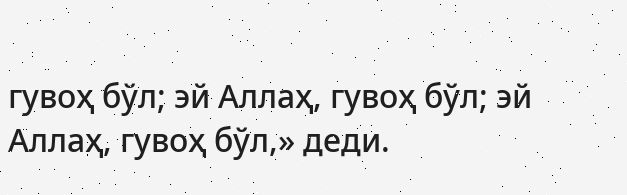гувоҳ бўл; эй Аллаҳ, гувоҳ бўл; эй Аллаҳ, гувоҳ бўл,» деди.